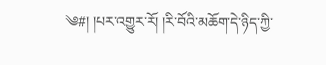༄#། །པར་འགྱུར་རོ། །རི་བོའི་མཆོག་དེ་ཉིད་ཀྱི་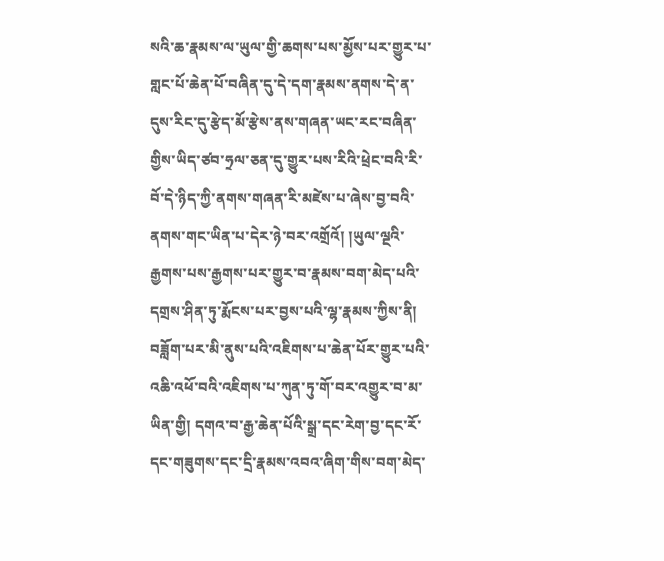སའི་ཆ་རྣམས་ལ་ཡུལ་གྱི་ཆགས་པས་མྱོས་པར་གྱུར་པ་གླང་པོ་ཆེན་པོ་བཞིན་དུ་དེ་དག་རྣམས་ནགས་དེ་ན་དུས་རིང་དུ་རྩེད་མོ་རྩེས་ནས་གཞན་ཡང་རང་བཞིན་གྱིས་ཡིད་ཙབ་ཧྲལ་ཅན་དུ་གྱུར་པས་རིའི་ཕྲེང་བའི་རི་བོ་དེ་ཉིད་ཀྱི་ནགས་གཞན་རི་མཛེས་པ་ཞེས་བྱ་བའི་ནགས་གང་ཡིན་པ་དེར་ཉེ་བར་འགྲོའོ། །ཡུལ་ལྔའི་རྒྱགས་པས་རྒྱགས་པར་གྱུར་བ་རྣམས་བག་མེད་པའི་དགྲས་ཤིན་ཏུ་རྨོངས་པར་བྱས་པའི་ལྷ་རྣམས་ཀྱིས་ནི། བཟློག་པར་མི་ནུས་པའི་འཇིགས་པ་ཆེན་པོར་གྱུར་པའི་འཆི་འཕོ་བའི་འཇིགས་པ་ཀུན་ཏུ་གོ་བར་འགྱུར་བ་མ་ཡིན་གྱི། དགའ་བ་རྒྱ་ཆེན་པོའི་སྒྲ་དང་རེག་བྱ་དང་རོ་དང་གཟུགས་དང་དྲི་རྣམས་འབའ་ཞིག་གིས་བག་མེད་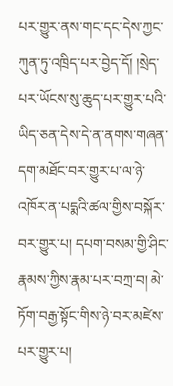པར་གྱུར་ནས་གང་དང་དེས་ཀྱང་ཀུན་ཏུ་འཁྲིད་པར་བྱེད་དོ། །སྲེད་པར་ཡོངས་སུ་ཆུད་པར་གྱུར་པའི་ཡིད་ཅན་དེས་དེ་ན་ནགས་གཞན་དག་མཐོང་བར་གྱུར་པ་ལ་ཉེ་འཁོར་ན་པདྨའི་ཚལ་གྱིས་བསྐོར་བར་གྱུར་པ། དཔག་བསམ་གྱི་ཤིང་རྣམས་ཀྱིས་རྣམ་པར་བཀྲ་བ། མེ་ཏོག་བརྒྱ་སྟོང་གིས་ཉེ་བར་མཛེས་པར་གྱུར་པ།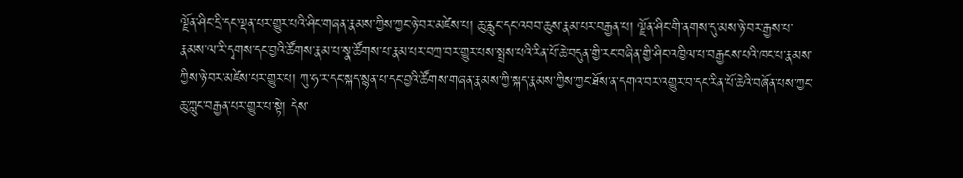ལྗོན་ཤིང་དྲི་དང་ལྡན་པར་གྱུར་པའི་ཤིང་གཞན་རྣམས་ཀྱིས་ཀྱང་ཉེ་བར་མཛེས་པ། ཆུ་རླུང་དང་འབབ་ཆུས་རྣམ་པར་བརྒྱན་པ། ལྗོན་ཤིང་གི་ནགས་དུ་མས་ཉེ་བར་རྒྱས་པ་
རྣམས་ལ་རི་དྭགས་དང་བྱའི་ཚོགས་རྣམ་པ་སྣ་ཚོགས་པ་རྣམ་པར་བཀྲ་བར་གྱུར་པས་སྤྲས་པའི་རིན་པོ་ཆེ་བདུན་གྱི་རང་བཞིན་གྱི་ཤིང་འཁྱིལ་པ་བརྒྱངས་པའི་ཁང་པ་རྣམས་ཀྱིས་ཉེ་བར་མཛེས་པར་གྱུར་པ། ཀུ་ཧ་ར་དང་སྐད་སྙན་པ་དང་བྱའི་ཚོགས་གཞན་རྣམས་ཀྱི་སྐད་རྣམས་ཀྱིས་ཀྱང་ཐོས་ན་དགའ་བར་འགྱུར་བ་དང་རིན་པོ་ཆེའི་བཞོན་པས་ཀྱང་ཆུ་ཀླུང་བརྒྱན་པར་གྱུར་པ་སྟེ། དེས་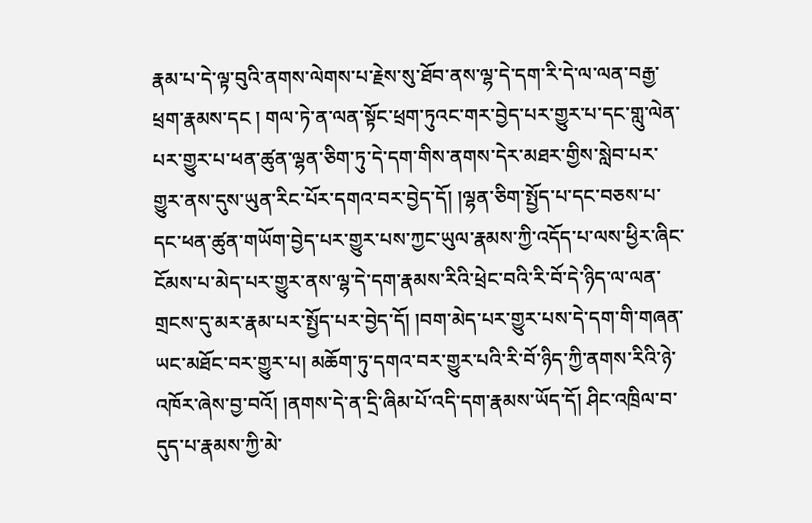རྣམ་པ་དེ་ལྟ་བུའི་ནགས་ལེགས་པ་རྗེས་སུ་ཐོབ་ནས་ལྷ་དེ་དག་རི་དེ་ལ་ལན་བརྒྱ་ཕྲག་རྣམས་དང ། གལ་ཏེ་ན་ལན་སྟོང་ཕྲག་ཏུའང་གར་བྱེད་པར་གྱུར་པ་དང་གླུ་ལེན་པར་གྱུར་པ་ཕན་ཚུན་ལྷན་ཅིག་ཏུ་དེ་དག་གིས་ནགས་དེར་མཐར་གྱིས་སླེབ་པར་གྱུར་ནས་དུས་ཡུན་རིང་པོར་དགའ་བར་བྱེད་དོ། །ལྷན་ཅིག་སྤྱོད་པ་དང་བཅས་པ་དང་ཕན་ཚུན་གཡོག་བྱེད་པར་གྱུར་པས་ཀྱང་ཡུལ་རྣམས་ཀྱི་འདོད་པ་ལས་ཕྱིར་ཞིང་ངོམས་པ་མེད་པར་གྱུར་ནས་ལྷ་དེ་དག་རྣམས་རིའི་ཕྲེང་བའི་རི་བོ་དེ་ཉིད་ལ་ལན་གྲངས་དུ་མར་རྣམ་པར་སྤྱོད་པར་བྱེད་དོ། །བག་མེད་པར་གྱུར་པས་དེ་དག་གི་གཞན་ཡང་མཐོང་བར་གྱུར་པ། མཆོག་ཏུ་དགའ་བར་གྱུར་པའི་རི་བོ་ཉིད་ཀྱི་ནགས་རིའི་ཉེ་འཁོར་ཞེས་བྱ་བའོ། །ནགས་དེ་ན་དྲི་ཞིམ་པོ་འདི་དག་རྣམས་ཡོད་དོ། ཤིང་འཁྲིལ་བ་དུད་པ་རྣམས་ཀྱི་མེ་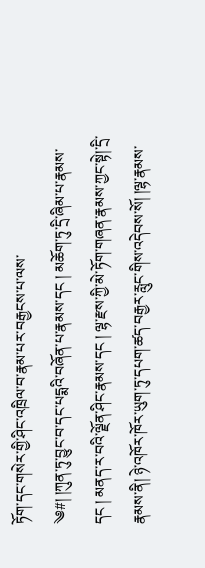ཏོག་དང་གསེར་གྱི་ཤིང་འཁྲིལ་བ་རྣམ་པར་བརྒྱངས་པ་ལས་
༄#། །ཀུན་ཏུ་བྱུང་བ་དང་པདྨའི་བཞོན་པ་རྣམས་དང ། མཆོག་ཏུ་དྲི་ཞིམ་པ་རྣམས་དང ། མནད་ར་བའི་ལྗོན་ཤིང་རྣམས་དང ། ལྷ་རྫས་ཀྱི་མེ་ཏོག་གཞན་རྣམས་ཀྱང་སྟེ།་དྲི་རྣམས་ནི། ཉེ་འཁོར་ཁོར་ཡུག་ཏུ་དཔག་ཚད་བརྒྱར་རླུང་གིས་འདེབས་སོ། །ལྷ་རྣམས་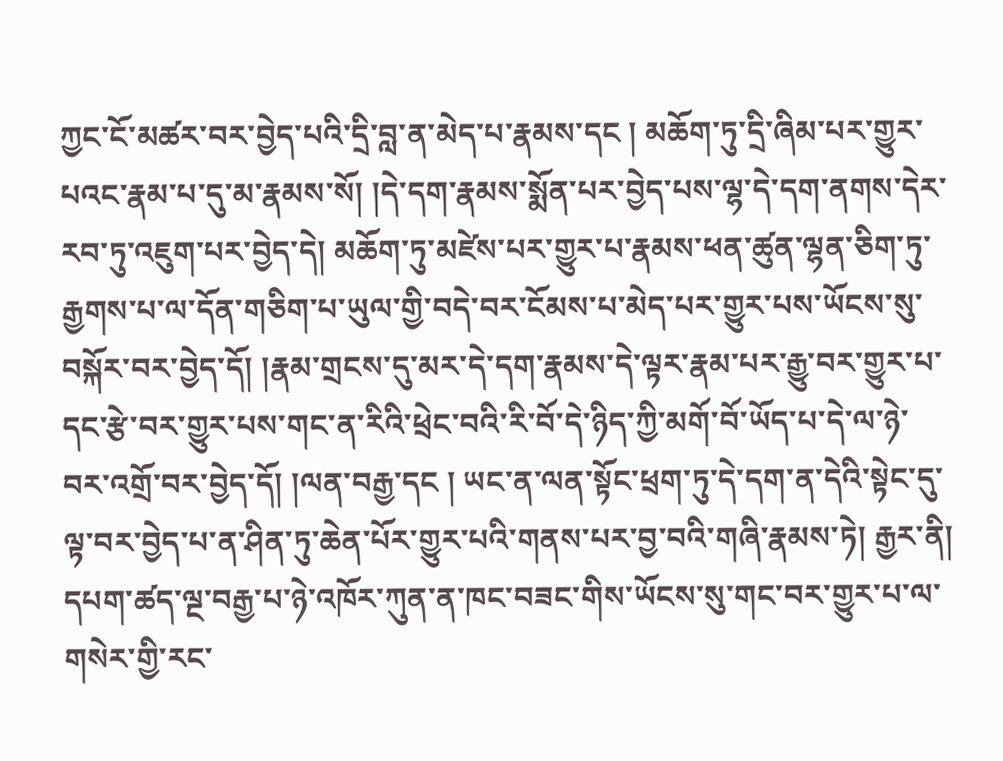ཀྱང་ངོ་མཚར་བར་བྱེད་པའི་དྲི་བླ་ན་མེད་པ་རྣམས་དང ། མཆོག་ཏུ་དྲི་ཞིམ་པར་གྱུར་པའང་རྣམ་པ་དུ་མ་རྣམས་སོ། །དེ་དག་རྣམས་སྨོན་པར་བྱེད་པས་ལྷ་དེ་དག་ནགས་དེར་རབ་ཏུ་འཇུག་པར་བྱེད་དེ། མཆོག་ཏུ་མཛེས་པར་གྱུར་པ་རྣམས་ཕན་ཚུན་ལྷན་ཅིག་ཏུ་རྒྱགས་པ་ལ་དོན་གཅིག་པ་ཡུལ་གྱི་བདེ་བར་ངོམས་པ་མེད་པར་གྱུར་པས་ཡོངས་སུ་བསྐོར་བར་བྱེད་དོ། །རྣམ་གྲངས་དུ་མར་དེ་དག་རྣམས་དེ་ལྟར་རྣམ་པར་རྒྱུ་བར་གྱུར་པ་དང་རྩེ་བར་གྱུར་པས་གང་ན་རིའི་ཕྲེང་བའི་རི་བོ་དེ་ཉིད་ཀྱི་མགོ་བོ་ཡོད་པ་དེ་ལ་ཉེ་བར་འགྲོ་བར་བྱེད་དོ། །ལན་བརྒྱ་དང ། ཡང་ན་ལན་སྟོང་ཕྲག་ཏུ་དེ་དག་ན་དེའི་སྟེང་དུ་ལྟ་བར་བྱེད་པ་ན་ཤིན་ཏུ་ཆེན་པོར་གྱུར་པའི་གནས་པར་བྱ་བའི་གཞི་རྣམས་ཏེ། རྒྱར་ནི། དཔག་ཚད་ལྔ་བརྒྱ་པ་ཉེ་འཁོར་ཀུན་ན་ཁང་བཟང་གིས་ཡོངས་སུ་གང་བར་གྱུར་པ་ལ་གསེར་གྱི་རང་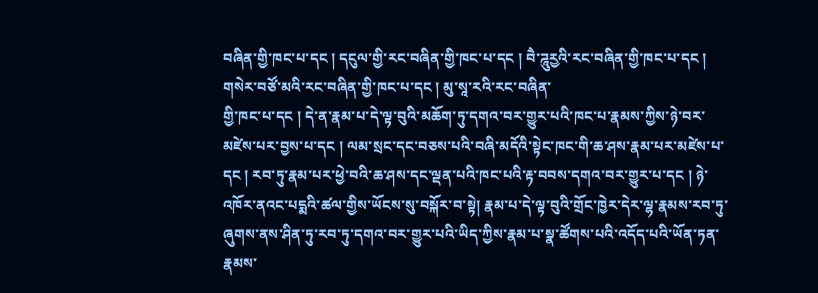བཞིན་གྱི་ཁང་པ་དང ། དངུལ་གྱི་རང་བཞིན་གྱི་ཁང་པ་དང ། བཻ་ཌཱུརྱའི་རང་བཞིན་གྱི་ཁང་པ་དང ། གསེར་བཙོ་མའི་རང་བཞིན་གྱི་ཁང་པ་དང ། མུ་སཱ་རའི་རང་བཞིན་
གྱི་ཁང་པ་དང ། དེ་ན་རྣམ་པ་དེ་ལྟ་བུའི་མཆོག་ཏུ་དགའ་བར་གྱུར་པའི་ཁང་པ་རྣམས་ཀྱིས་ཉེ་བར་མཛེས་པར་བྱས་པ་དང ། ལམ་སྲང་དང་བཅས་པའི་བཞི་མདོའི་སྟེང་ཁང་གི་ཆ་ཤས་རྣམ་པར་མཛེས་པ་དང ། རབ་ཏུ་རྣམ་པར་ཕྱེ་བའི་ཆ་ཤས་དང་ལྡན་པའི་ཁང་པའི་རྟ་བབས་དགའ་བར་གྱུར་པ་དང ། ཉེ་འཁོར་ནའང་པདྨའི་ཚལ་གྱིས་ཡོངས་སུ་བསྐོར་བ་སྟེ། རྣམ་པ་དེ་ལྟ་བུའི་གྲོང་ཁྱེར་དེར་ལྷ་རྣམས་རབ་ཏུ་ཞུགས་ནས་ཤིན་ཏུ་རབ་ཏུ་དགའ་བར་གྱུར་པའི་ཡིད་ཀྱིས་རྣམ་པ་སྣ་ཚོགས་པའི་འདོད་པའི་ཡོན་ཏན་རྣམས་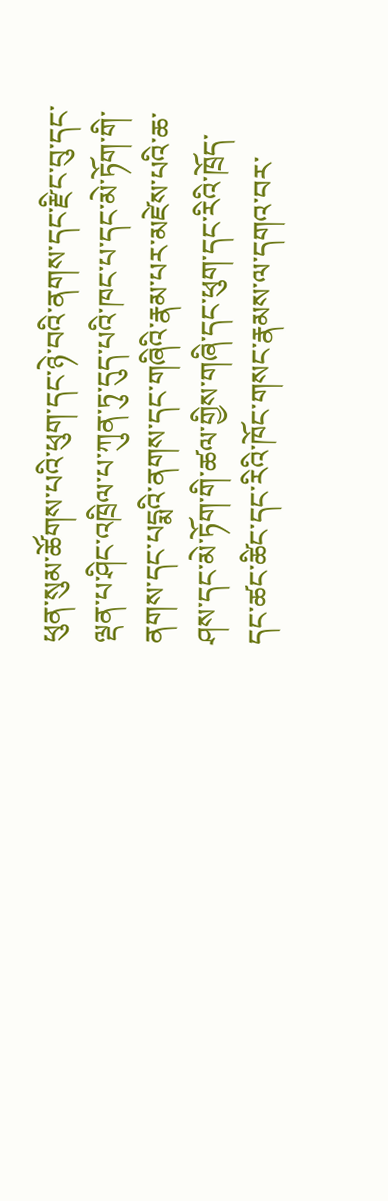ཕུན་སུམ་ཚོགས་པའི་ཕུག་དང་ཉེ་བའི་ནགས་དང་རྫིང་བུ་དང་ལྡན་པ་ཤིང་འཁྲིལ་པ་ཀུན་ཏུ་དུད་པའི་ཁང་པ་དང་མེ་ཏོག་གི་ནགས་དང་པདྨའི་ནགས་དང་གཞིའི་རྣམ་པར་མཛེས་པའི་ཆ་ཤས་དང་མེ་ཏོག་གི་ཚལ་གྱིས་གཞི་དང་ཕུག་དང་རིའི་ཁྲོད་དང་ཚང་ཚིང་དང་རིའི་ཁོང་གསང་རྣམས་ལ་དགའ་བར་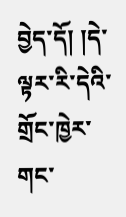བྱེད་དོ། །དེ་ལྟར་རི་དེའི་གྲོང་ཁྱེར་གང་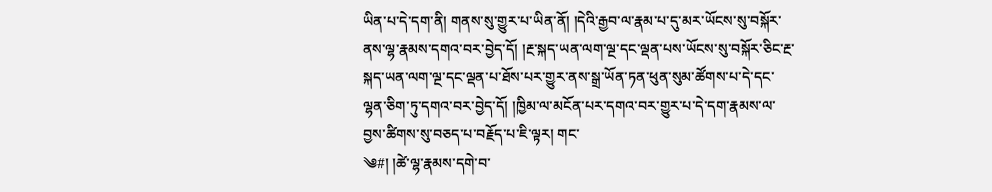ཡིན་པ་དེ་དག་ནི། གནས་སུ་གྱུར་པ་ཡིན་ནོ། །དེའི་རྒྱབ་ལ་རྣམ་པ་དུ་མར་ཡོངས་སུ་བསྐོར་ནས་ལྷ་རྣམས་དགའ་བར་བྱེད་དོ། །རྔ་སྐད་ཡན་ལག་ལྔ་དང་ལྡན་པས་ཡོངས་སུ་བསྐོར་ཅིང་རྔ་སྐད་ཡན་ལག་ལྔ་དང་ལྡན་པ་ཐོས་པར་གྱུར་ནས་སྒྲ་ཡོན་ཏན་ཕུན་སུམ་ཚོགས་པ་དེ་དང་ལྷན་ཅིག་ཏུ་དགའ་བར་བྱེད་དོ། །ཁྱིམ་ལ་མངོན་པར་དགའ་བར་གྱུར་པ་དེ་དག་རྣམས་ལ་བྱས་ཚིགས་སུ་བཅད་པ་བརྗོད་པ་ཇི་ལྟར། གང་
༄#། །ཚེ་ལྷ་རྣམས་དགེ་བ་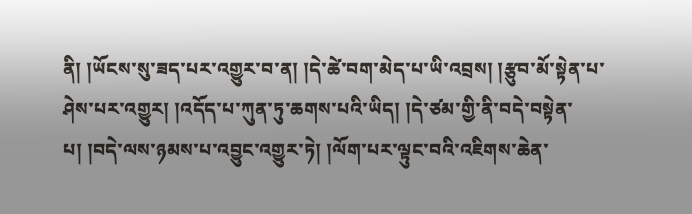ནི། །ཡོངས་སུ་ཟད་པར་འགྱུར་བ་ན། །དེ་ཚེ་བག་མེད་པ་ཡི་འབྲས། །རྩུབ་མོ་སྟེན་པ་ཤེས་པར་འགྱུར། །འདོད་པ་ཀུན་ཏུ་ཆགས་པའི་ཡིད། །དེ་ཙམ་གྱི་ནི་བདེ་བསྟེན་པ། །བདེ་ལས་ཉམས་པ་འབྱུང་འགྱུར་ཏེ། །ལོག་པར་ལྟུང་བའི་འཇིགས་ཆེན་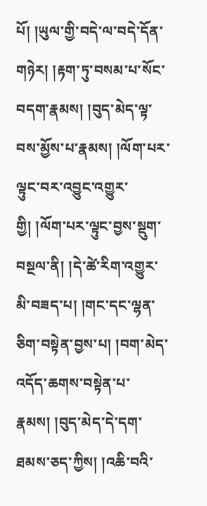པོ། །ཡུལ་གྱི་བདེ་ལ་བདེ་དོན་གཉེར། །རྟག་ཏུ་བསམ་པ་སོང་བདག་རྣམས། །བུད་མེད་ལྟ་བས་མྱོས་པ་རྣམས། །ལོག་པར་ལྟུང་བར་འབྱུང་འགྱུར་གྱི། །ལོག་པར་ལྟུང་བྱས་སྡུག་བསྔལ་ནི། །དེ་ཚེ་རིག་འགྱུར་མི་བཟད་པ། །གང་དང་ལྷན་ཅིག་བསྟེན་བྱས་པ། །བག་མེད་འདོད་ཆགས་བསྟེན་པ་རྣམས། །བུད་མེད་དེ་དག་ཐམས་ཅད་ཀྱིས། །འཆི་བའི་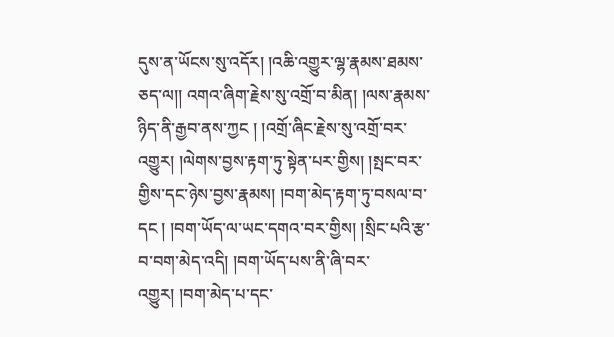དུས་ན་ཡོངས་སུ་འདོར། །འཆི་འགྱུར་ལྷ་རྣམས་ཐམས་ཅད་ལ།། འགའ་ཞིག་རྗེས་སུ་འགྲོ་བ་མིན། །ལས་རྣམས་ཉིད་ནི་རྒྱབ་ནས་ཀྱང ། །འགྲོ་ཞིང་རྗེས་སུ་འགྲོ་བར་འགྱུར། །ལེགས་བྱས་རྟག་ཏུ་སྟེན་པར་གྱིས། །སྤང་བར་གྱིས་དང་ཉེས་བྱས་རྣམས། །བག་མེད་རྟག་ཏུ་བསལ་བ་དང ། །བག་ཡོད་ལ་ཡང་དགའ་བར་གྱིས། །སྲིང་པའི་རྩ་བ་བག་མེད་འདི། །བག་ཡོད་པས་ནི་ཞི་བར་འགྱུར། །བག་མེད་པ་དང་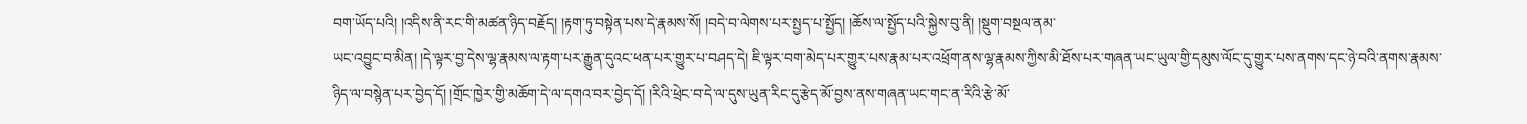བག་ཡོད་པའི། །འདིས་ནི་རང་གི་མཚན་ཉིད་བརྗོད། །རྟག་ཏུ་བསྟེན་པས་དེ་རྣམས་སོ། །བདེ་བ་ལེགས་པར་སྤྱད་པ་སྤྱོད། །ཆོས་ལ་སྤྱོད་པའི་སྐྱེས་བུ་ནི། །སྡུག་བསྔལ་ནམ་
ཡང་འབྱུང་བ་མིན། །དེ་ལྟར་བྱ་དེས་ལྷ་རྣམས་ལ་རྟག་པར་རྒྱུན་དུའང་ཕན་པར་གྱུར་པ་བཤད་དེ། ཇི་ལྟར་བག་མེད་པར་གྱུར་པས་རྣམ་པར་འཕྲོག་ནས་ལྷ་རྣམས་ཀྱིས་མི་ཐོས་པར་གཞན་ཡང་ཡུལ་གྱི་དམུས་ལོང་དུ་གྱུར་པས་ནགས་དང་ཉེ་བའི་ནགས་རྣམས་ཉིད་ལ་བསྙེན་པར་བྱེད་དོ། །གྲོང་ཁྱེར་གྱི་མཆོག་དེ་ལ་དགའ་བར་བྱེད་དོ། །རིའི་ཕྲེང་བ་དེ་ལ་དུས་ཡུན་རིང་དུ་རྩེད་མོ་བྱས་ནས་གཞན་ཡང་གང་ན་རིའི་རྩེ་མོ་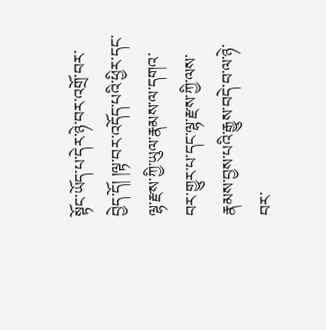སྟོང་ཡོད་པ་དེར་ཉེ་བར་འགྲོ་བར་བྱེད་དོ། །ལྟ་བར་འདོད་པའི་ཕྱིར་དང་ལྷ་རྫས་ཀྱི་ཡུལ་རྣམས་ལ་དགའ་བར་གྱུར་པ་དང་ལྷ་རྫས་ཀྱི་ལས་རྣམས་བྱས་པའི་རྒྱུས་བདེ་བ་ལ་ཉེ་བར་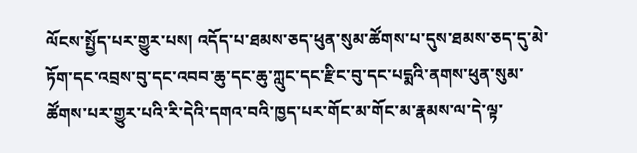ལོངས་སྤྱོད་པར་གྱུར་པས། འདོད་པ་ཐམས་ཅད་ཕུན་སུམ་ཚོགས་པ་དུས་ཐམས་ཅད་དུ་མེ་ཏོག་དང་འབྲས་བུ་དང་འབབ་ཆུ་དང་ཆུ་ཀླུང་དང་རྫིང་བུ་དང་པདྨའི་ནགས་ཕུན་སུམ་ཚོགས་པར་གྱུར་པའི་རི་དེའི་དགའ་བའི་ཁྱད་པར་གོང་མ་གོང་མ་རྣམས་ལ་དེ་ལྟ་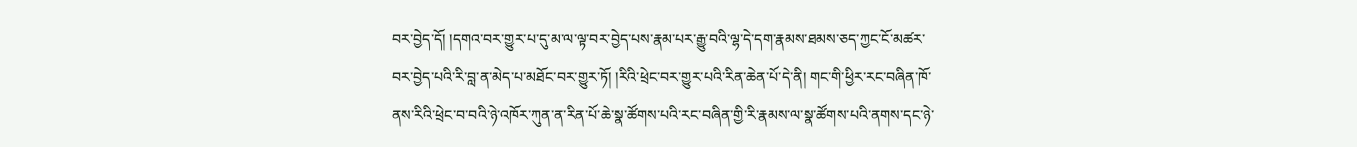བར་བྱེད་དོ། །དགའ་བར་གྱུར་པ་དུ་མ་ལ་ལྟ་བར་བྱེད་པས་རྣམ་པར་རྒྱུ་བའི་ལྷ་དེ་དག་རྣམས་ཐམས་ཅད་ཀྱང་ངོ་མཚར་བར་བྱེད་པའི་རི་བླ་ན་མེད་པ་མཐོང་བར་གྱུར་ཏོ། །རིའི་ཕྲེང་བར་གྱུར་པའི་རིན་ཆེན་པོ་དེ་ནི། གང་གི་ཕྱིར་རང་བཞིན་ཁོ་ནས་རིའི་ཕྲེང་བ་བའི་ཉེ་འཁོར་ཀུན་ན་རིན་པོ་ཆེ་སྣ་ཚོགས་པའི་རང་བཞིན་གྱི་རི་རྣམས་ལ་སྣ་ཚོགས་པའི་ནགས་དང་ཉེ་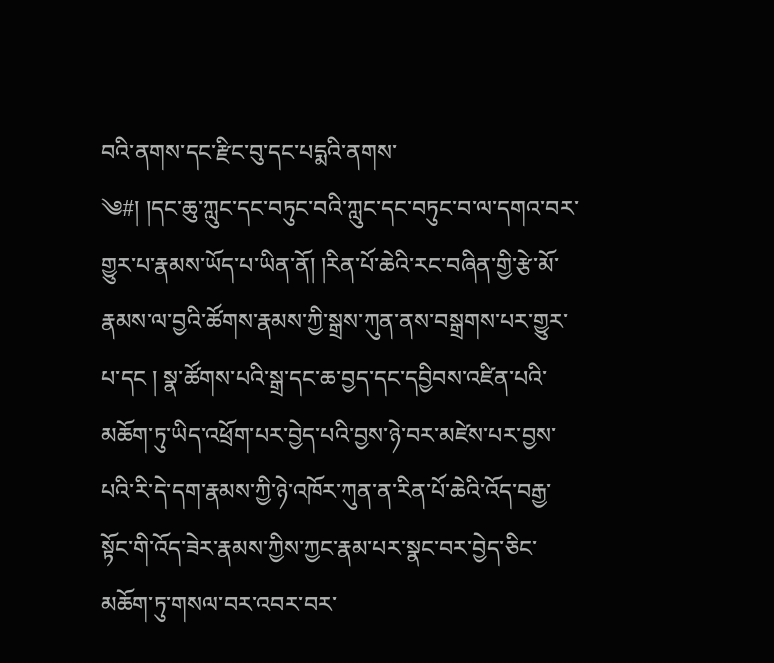བའི་ནགས་དང་རྫིང་བུ་དང་པདྨའི་ནགས་
༄#། །དང་ཆུ་ཀླུང་དང་བཏུང་བའི་ཀླུང་དང་བཏུང་བ་ལ་དགའ་བར་གྱུར་པ་རྣམས་ཡོད་པ་ཡིན་ནོ། །རིན་པོ་ཆེའི་རང་བཞིན་གྱི་རྩེ་མོ་རྣམས་ལ་བྱའི་ཚོགས་རྣམས་ཀྱི་སྒྲས་ཀུན་ནས་བསྒྲགས་པར་གྱུར་པ་དང ། སྣ་ཚོགས་པའི་སྒྲ་དང་ཆ་བྱད་དང་དབྱིབས་འཛིན་པའི་མཆོག་ཏུ་ཡིད་འཕྲོག་པར་བྱེད་པའི་བྱས་ཉེ་བར་མཛེས་པར་བྱས་པའི་རི་དེ་དག་རྣམས་ཀྱི་ཉེ་འཁོར་ཀུན་ན་རིན་པོ་ཆེའི་འོད་བརྒྱ་སྟོང་གི་འོད་ཟེར་རྣམས་ཀྱིས་ཀྱང་རྣམ་པར་སྣང་བར་བྱེད་ཅིང་མཆོག་ཏུ་གསལ་བར་འབར་བར་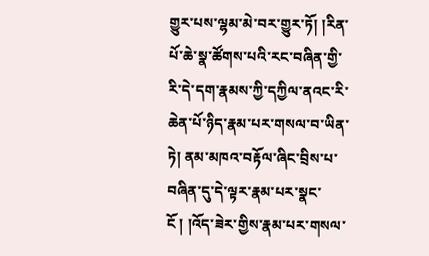གྱུར་པས་ལྷམ་མེ་བར་གྱུར་ཏོ། །རིན་པོ་ཆེ་སྣ་ཚོགས་པའི་རང་བཞིན་གྱི་རི་དེ་དག་རྣམས་ཀྱི་དཀྱིལ་ནའང་རི་ཆེན་པོ་ཉིད་རྣམ་པར་གསལ་བ་ཡིན་ཏེ། ནམ་མཁའ་བརྟོལ་ཞིང་བྲིས་པ་བཞིན་དུ་དེ་ལྟར་རྣམ་པར་སྣང་ངོ ། །འོད་ཟེར་གྱིས་རྣམ་པར་གསལ་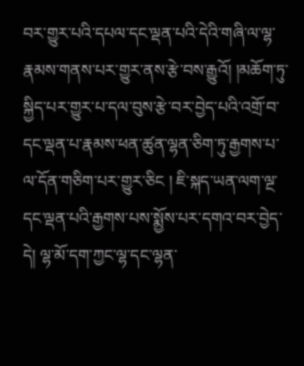བར་གྱུར་པའི་དཔལ་དང་ལྡན་པའི་དེའི་གཞི་ལ་ལྷ་རྣམས་གནས་པར་གྱུར་ནས་རྩེ་བས་རྒྱུའོ། །མཆོག་ཏུ་སྐྱིད་པར་གྱུར་པ་དལ་བུས་རྩེ་བར་བྱེད་པའི་འགྲོ་བ་དང་ལྡན་པ་རྣམས་ཕན་ཚུན་ལྷན་ཅིག་ཏུ་རྒྱགས་པ་ལ་དོན་གཅིག་པར་གྱུར་ཅིང ། ཇི་སྐད་ཡན་ལག་ལྔ་དང་ལྡན་པའི་རྒྱགས་པས་སྨྱོས་པར་དགའ་བར་བྱེད་དེ། ལྷ་མོ་དག་ཀྱང་ལྷ་དང་ལྷན་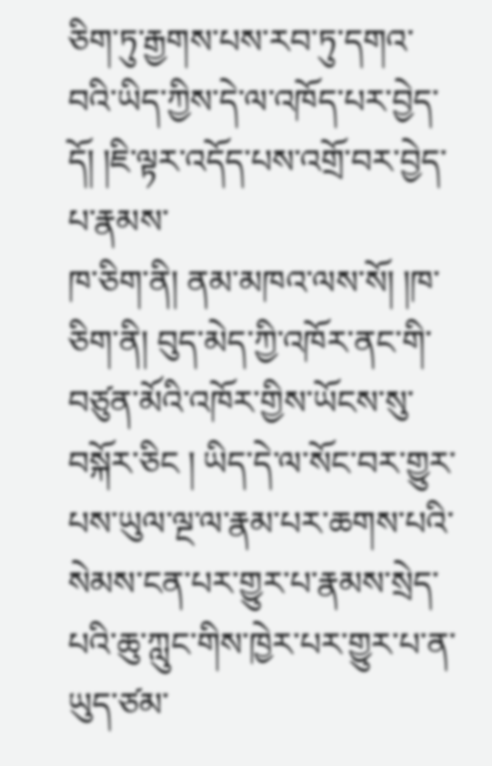ཅིག་ཏུ་རྒྱགས་པས་རབ་ཏུ་དགའ་བའི་ཡིད་ཀྱིས་དེ་ལ་འཁོད་པར་བྱེད་དོ། །ཇི་ལྟར་འདོད་པས་འགྲོ་བར་བྱེད་པ་རྣམས་
ཁ་ཅིག་ནི། ནམ་མཁའ་ལས་སོ། །ཁ་ཅིག་ནི། བུད་མེད་ཀྱི་འཁོར་ནང་གི་བཙུན་མོའི་འཁོར་གྱིས་ཡོངས་སུ་བསྐོར་ཅིང ། ཡིད་དེ་ལ་སོང་བར་གྱུར་པས་ཡུལ་ལྔ་ལ་རྣམ་པར་ཆགས་པའི་སེམས་ངན་པར་གྱུར་པ་རྣམས་སྲེད་པའི་ཆུ་ཀླུང་གིས་ཁྱེར་པར་གྱུར་པ་ན་ཡུད་ཙམ་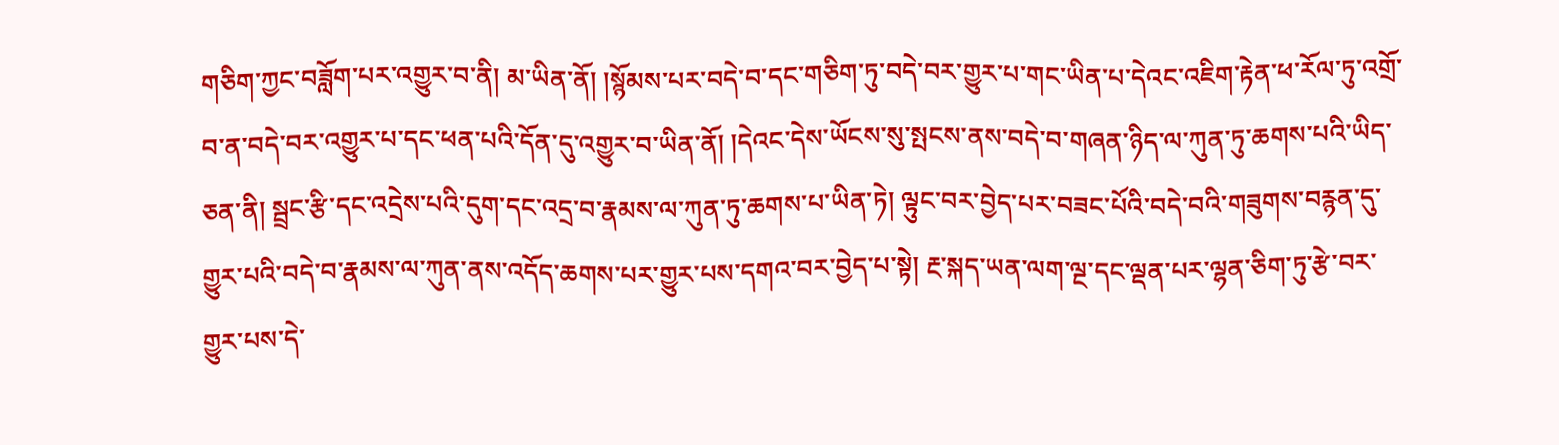གཅིག་ཀྱང་བཟློག་པར་འགྱུར་བ་ནི། མ་ཡིན་ནོ། །སྙོམས་པར་བདེ་བ་དང་གཅིག་ཏུ་བདེ་བར་གྱུར་པ་གང་ཡིན་པ་དེའང་འཇིག་རྟེན་ཕ་རོལ་ཏུ་འགྲོ་བ་ན་བདེ་བར་འགྱུར་པ་དང་ཕན་པའི་དོན་དུ་འགྱུར་བ་ཡིན་ནོ། །དེའང་དེས་ཡོངས་སུ་སྤངས་ནས་བདེ་བ་གཞན་ཉིད་ལ་ཀུན་ཏུ་ཆགས་པའི་ཡིད་ཅན་ནི། སྦྲང་རྩི་དང་འདྲེས་པའི་དུག་དང་འདྲ་བ་རྣམས་ལ་ཀུན་ཏུ་ཆགས་པ་ཡིན་ཏེ། ལྟུང་བར་བྱེད་པར་བཟང་པོའི་བདེ་བའི་གཟུགས་བརྙན་དུ་གྱུར་པའི་བདེ་བ་རྣམས་ལ་ཀུན་ནས་འདོད་ཆགས་པར་གྱུར་པས་དགའ་བར་བྱེད་པ་སྟེ། རྔ་སྐད་ཡན་ལག་ལྔ་དང་ལྡན་པར་ལྷན་ཅིག་ཏུ་རྩེ་བར་གྱུར་པས་དེ་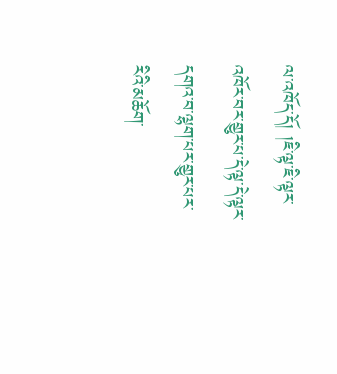ལ་འཁོད་དོ། །ཇི་ལྟ་ཇི་ལྟར་འཁོར་བར་གྱུར་པ་དེ་ལྟ་དེ་ལྟར་དགའ་བ་ལྷག་པར་གྱུར་པར་རིའི་མཆོག་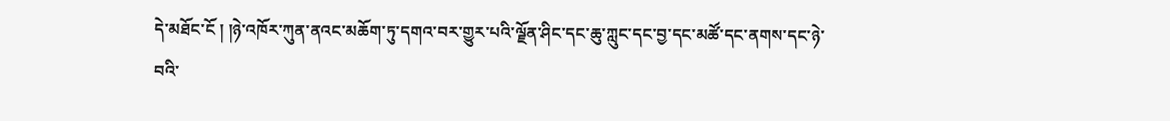དེ་མཐོང་ངོ ། །ཉེ་འཁོར་ཀུན་ནའང་མཆོག་ཏུ་དགའ་བར་གྱུར་པའི་ལྗོན་ཤིང་དང་ཆུ་ཀླུང་དང་བྱ་དང་མཚོ་དང་ནགས་དང་ཉེ་བའི་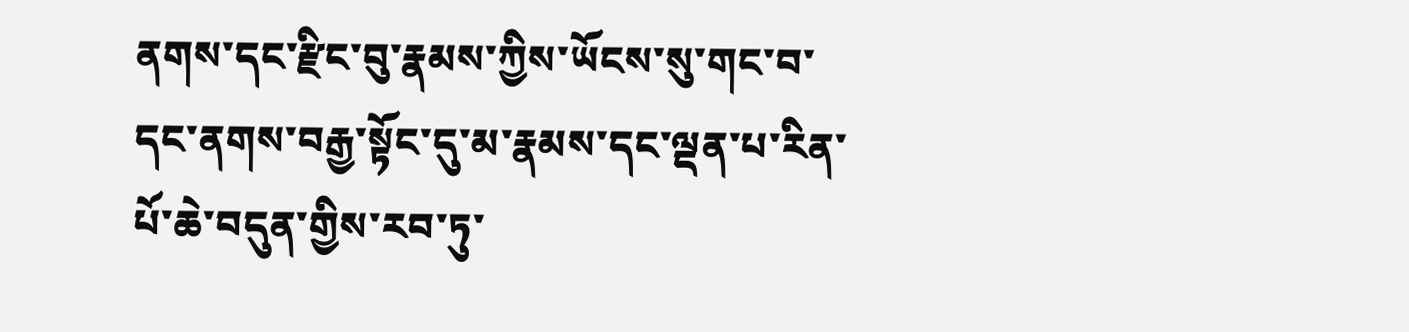ནགས་དང་རྫིང་བུ་རྣམས་ཀྱིས་ཡོངས་སུ་གང་བ་དང་ནགས་བརྒྱ་སྟོང་དུ་མ་རྣམས་དང་ལྡན་པ་རིན་པོ་ཆེ་བདུན་གྱིས་རབ་ཏུ་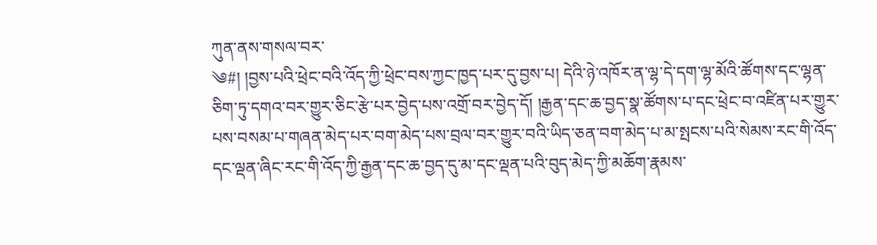ཀུན་ནས་གསལ་བར་
༄#། །བྱས་པའི་ཕྲེང་བའི་འོད་ཀྱི་ཕྲེང་བས་ཀྱང་ཁྱད་པར་དུ་བྱས་པ། དེའི་ཉེ་འཁོར་ན་ལྷ་དེ་དག་ལྷ་མོའི་ཚོགས་དང་ལྷན་ཅིག་ཏུ་དགའ་བར་གྱུར་ཅིང་རྩེ་པར་བྱེད་པས་འགྲོ་བར་བྱེད་དོ། །རྒྱན་དང་ཆ་བྱད་སྣ་ཚོགས་པ་དང་ཕྲེང་བ་འཛིན་པར་གྱུར་པས་བསམ་པ་གཞན་མེད་པར་བག་མེད་པས་བྲལ་བར་གྱུར་བའི་ཡིད་ཅན་བག་མེད་པ་མ་སྤངས་པའི་སེམས་རང་གི་འོད་དང་ལྡན་ཞིང་རང་གི་འོད་ཀྱི་རྒྱན་དང་ཆ་བྱད་དུ་མ་དང་ལྡན་པའི་བུད་མེད་ཀྱི་མཆོག་རྣམས་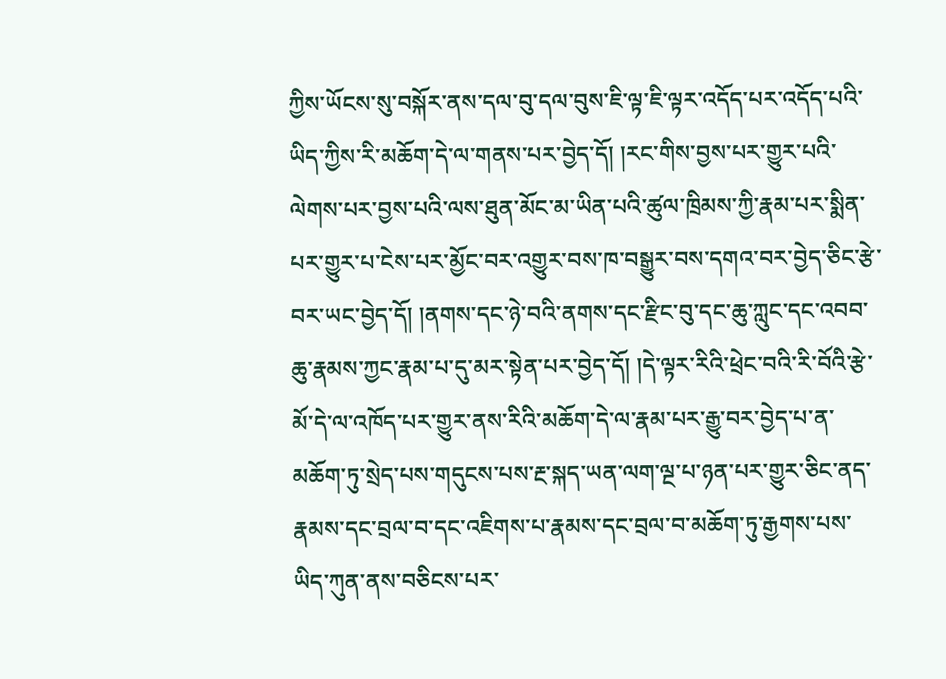ཀྱིས་ཡོངས་སུ་བསྐོར་ནས་དལ་བུ་དལ་བུས་ཇི་ལྟ་ཇི་ལྟར་འདོད་པར་འདོད་པའི་ཡིད་ཀྱིས་རི་མཆོག་དེ་ལ་གནས་པར་བྱེད་དོ། །རང་གིས་བྱས་པར་གྱུར་པའི་ལེགས་པར་བྱས་པའི་ལས་ཐུན་མོང་མ་ཡིན་པའི་ཚུལ་ཁྲིམས་ཀྱི་རྣམ་པར་སྨིན་པར་གྱུར་པ་ངེས་པར་མྱོང་བར་འགྱུར་བས་ཁ་བསྒྱུར་བས་དགའ་བར་བྱེད་ཅིང་རྩེ་བར་ཡང་བྱེད་དོ། །ནགས་དང་ཉེ་བའི་ནགས་དང་རྫིང་བུ་དང་ཆུ་ཀླུང་དང་འབབ་ཆུ་རྣམས་ཀྱང་རྣམ་པ་དུ་མར་སྟེན་པར་བྱེད་དོ། །དེ་ལྟར་རིའི་ཕྲེང་བའི་རི་བོའི་རྩེ་མོ་དེ་ལ་འཁོད་པར་གྱུར་ནས་རིའི་མཆོག་དེ་ལ་རྣམ་པར་རྒྱུ་བར་བྱེད་པ་ན་མཆོག་ཏུ་སྲེད་པས་གདུངས་པས་རྔ་སྐད་ཡན་ལག་ལྔ་པ་ཉན་པར་གྱུར་ཅིང་ནད་རྣམས་དང་བྲལ་བ་དང་འཇིགས་པ་རྣམས་དང་བྲལ་བ་མཆོག་ཏུ་རྒྱགས་པས་ཡིད་ཀུན་ནས་བཅིངས་པར་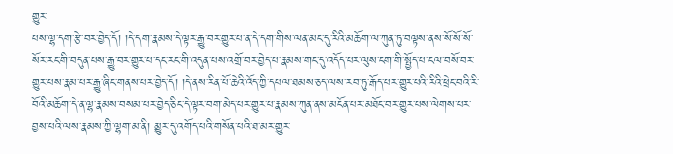གྱུར་
པས་ལྷ་དག་རྩེ་བར་བྱེད་དོ། །དེ་དག་རྣམས་དེ་ལྟར་རྒྱུ་བར་གྱུར་པ་ན་དེ་དག་གིས་ལན་མང་དུ་རིའི་མཆོག་ལ་ཀུན་ཏུ་བལྟས་ནས་སོ་སོ་སོ་སོར་རང་གི་བདུན་པས་རྒྱུ་བར་གྱུར་པ་དང་རང་གི་འདུན་པས་འགྲོ་བར་བྱེད་པ་རྣམས་གང་དུ་འདོད་པར་ལུས་ངག་གི་སྤྱོད་པ་ངལ་བསོ་བར་གྱུར་པས་རྣམ་པར་རྒྱུ་ཞིང་གནས་པར་བྱེད་དོ། །དེ་ནས་རིན་པོ་ཆེའི་འོད་ཀྱི་དཔལ་ཐམས་ཅད་ལས་རབ་ཏུ་རྒོད་པར་གྱུར་པའི་རིའི་ཕྲེང་བའི་རི་བོའི་མཆོག་དེ་ན་ལྷ་རྣམས་བསམ་པར་བྱེད་ཅིང་དེ་ལྟར་བག་མེད་པར་གྱུར་པ་རྣམས་ཀུན་ནས་མངོན་པར་མཐོང་བར་གྱུར་པས་ལེགས་པར་བྱས་པའི་ལས་རྣམས་ཀྱི་ལྷག་མ་ནི། མྱུར་དུ་འགོད་པའི་གསོན་པའི་ཐ་མར་གྱུར་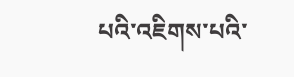པའི་འཇིགས་པའི་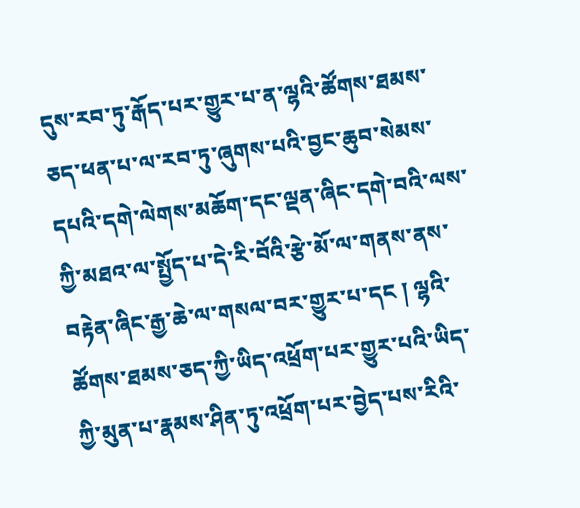དུས་རབ་ཏུ་རྒོད་པར་གྱུར་པ་ན་ལྷའི་ཚོགས་ཐམས་ཅད་ཕན་པ་ལ་རབ་ཏུ་ཞུགས་པའི་བྱང་ཆུབ་སེམས་དཔའི་དགེ་ལེགས་མཆོག་དང་ལྡན་ཞིང་དགེ་བའི་ལས་ཀྱི་མཐའ་ལ་སྤྱོད་པ་དེ་རི་བོའི་རྩེ་མོ་ལ་གནས་ནས་བརྟེན་ཞིང་རྒྱ་ཆེ་ལ་གསལ་བར་གྱུར་པ་དང ། ལྷའི་ཚོགས་ཐམས་ཅད་ཀྱི་ཡིད་འཕྲོག་པར་གྱུར་པའི་ཡིད་ཀྱི་མུན་པ་རྣམས་ཤིན་ཏུ་འཕྲོག་པར་བྱེད་པས་རིའི་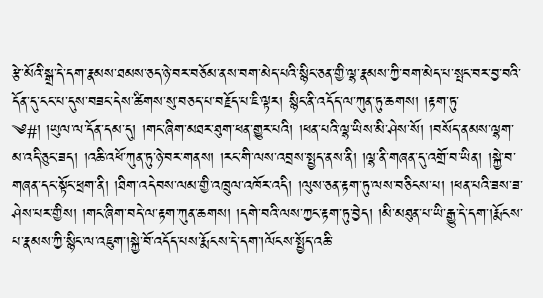རྩེ་མོའི་སྒྲ་དེ་དག་རྣམས་ཐམས་ཅད་ཉེ་བར་བཅོམ་ནས་བག་མེད་པའི་སྙིང་ཅན་གྱི་ལྷ་རྣམས་ཀྱི་བག་མེད་པ་སྤང་བར་བྱ་བའི་དོན་དུ་ངང་པ་དུས་བཟང་དེས་ཚིགས་སུ་བཅད་པ་བརྗོད་པ་ཇི་ལྟར། སྙིང་ནི་འདོད་ལ་ཀུན་ཏུ་ཆགས། །རྟག་ཏུ་
༄#། །ཡུལ་ལ་དོན་དམ་དུ། །གང་ཞིག་མཐར་ཐུག་ཕན་གྱུར་པའི། །ཕན་པའི་ལྷ་ཡིས་མི་ཤེས་སོ། །བསོད་ནམས་ལྷག་མ་འདི་ཅུང་ཟད། །འཆི་འཕོ་ཀུན་ཏུ་ཉེ་བར་གནས། །རང་གི་ལས་འབྲས་སྤྱད་ནས་ནི། །ལྷ་ནི་གཞན་དུ་འགྲོ་བ་ཡིན། །སྐྱེ་བ་གཞན་དང་སྟོང་ཕྲག་ནི། །ཐིག་འདེབས་ལམ་གྱི་འཁྲུལ་འཁོར་འདི། །ལུས་ཅན་རྟག་ཏུ་ལས་བཅིངས་པ། །ཕན་པའི་ཟས་ཟ་ཤེས་པར་གྱིས། །གང་ཞིག་བདེ་ལ་རྟག་ཀུན་ཆགས། །དགེ་བའི་ལས་ཀྱང་རྟག་ཏུ་བྱེད། །མི་མཐུན་པ་ཡི་རྒྱུ་དེ་དག་།རྨོངས་པ་རྣམས་ཀྱི་སྙིང་ལ་འཇུག་།སྐྱེ་བོ་འདོད་པས་རྨོངས་དེ་དག་།ལོངས་སྤྱོད་འཆི་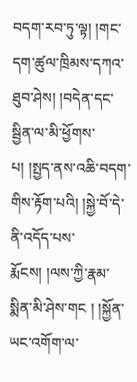བདག་རབ་ཏུ་ལྟ། །གང་དག་ཚུལ་ཁྲིམས་དཀའ་ཐུབ་ཤེས། །བདེན་དང་སྦྱིན་ལ་མི་ཕྱོགས་པ། །སྤྱད་ནས་འཆི་བདག་གིས་རྟོག་པའི། །སྐྱེ་བོ་དེ་ནི་འདོད་པས་རྨོངས། །ལས་ཀྱི་རྣམ་སྨིན་མི་ཤེས་གང ། །སྐྱོན་ཡང་འགོག་ལ་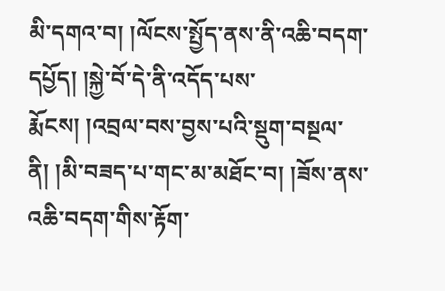མི་དགའ་བ། །ལོངས་སྤྱོད་ནས་ནི་འཆི་བདག་དཔྱོད། །སྐྱེ་བོ་དེ་ནི་འདོད་པས་རྨོངས། །འབྲལ་བས་བྱས་པའི་སྡུག་བསྔལ་ནི། །མི་བཟད་པ་གང་མ་མཐོང་བ། །ཟོས་ནས་འཆི་བདག་གིས་རྟོག་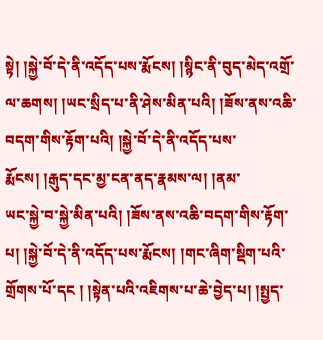སྟེ། །སྐྱེ་བོ་དེ་ནི་འདོད་པས་རྨོངས། །སྙིང་ནི་བུད་མེད་འགྲོ་ལ་ཆགས། །ཡང་སྲིད་པ་ནི་ཤེས་མིན་པའི། །ཟོས་ནས་འཆི་བདག་གིས་རྟོག་པའི། །སྐྱེ་བོ་དེ་ནི་འདོད་པས་རྨོངས། །རྒུད་དང་མྱ་ངན་ནད་རྣམས་ལ། །ནམ་
ཡང་སྐྱེ་བ་སྐྱེ་མིན་པའི། །ཟོས་ནས་འཆི་བདག་གིས་རྟོག་པ། །སྐྱེ་བོ་དེ་ནི་འདོད་པས་རྨོངས། །གང་ཞིག་སྡིག་པའི་གྲོགས་པོ་དང ། །སྟེན་པའི་འཇིགས་པ་ཆེ་བྱེད་པ། །སྤྱད་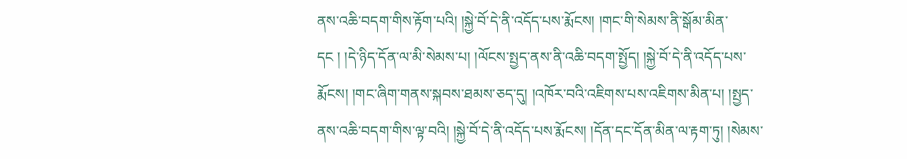ནས་འཆི་བདག་གིས་རྟོག་པའི། །སྐྱེ་བོ་དེ་ནི་འདོད་པས་རྨོངས། །གང་གི་སེམས་ནི་སྒོམ་མིན་དང ། །དེ་ཉིད་དོན་ལ་མི་སེམས་པ། །ལོངས་སྤྱད་ནས་ནི་འཆི་བདག་སྤྱོད། །སྐྱེ་བོ་དེ་ནི་འདོད་པས་རྨོངས། །གང་ཞིག་གནས་སྐབས་ཐམས་ཅད་དུ། །འཁོར་བའི་འཇིགས་པས་འཇིགས་མིན་པ། །སྤྱད་ནས་འཆི་བདག་གིས་ལྟ་བའི། །སྐྱེ་བོ་དེ་ནི་འདོད་པས་རྨོངས། །དོན་དང་དོན་མིན་ལ་རྟག་ཏུ། །སེམས་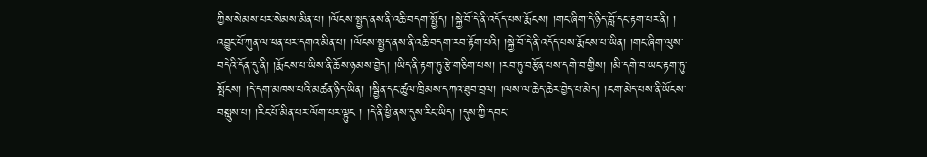ཀྱིས་སེམས་པར་སེམས་མིན་པ། །ལོངས་སྤྱད་ནས་ནི་འཆི་བདག་སྤྱོད། །སྐྱེ་བོ་དེ་ནི་འདོད་པས་རྨོངས། །གང་ཞིག་དེ་ཉིད་བློ་དང་རྟག་པར་ནི། ། འབྱུང་པོ་ཀུན་ལ་ཕན་པར་དགའ་མིན་པ། །ལོངས་སྤྱད་ནས་ནི་འཆི་བདག་རབ་རྟོག་པའི། །སྐྱེ་བོ་དེ་ནི་འདོད་པས་རྨོངས་པ་ཡིན། །གང་ཞིག་ལུས་བདེའི་དོན་དུ་ནི། །རྨོངས་པ་ཡིས་ནི་ཆོས་ཉམས་བྱེད། །ཡིད་ནི་རྟག་ཏུ་རྩེ་གཅིག་པས། །རབ་ཏུ་བརྩོན་པས་དགེ་བ་གྱིས། །མི་དགེ་བ་ཡང་རྟག་ཏུ་སྤོངས། །དེ་དག་མཁས་པའི་མཚན་ཉིད་ཡིན། །སྦྱིན་དང་ཚུལ་ཁྲིམས་དཀའ་ཐུབ་བྲལ། །ལས་ལ་ཆེད་ཆེར་བྱེད་པ་མེད། །ངག་མེད་པས་ནི་ཡོངས་བསླུས་པ། །རིང་པོ་མིན་པར་ལོག་པར་ལྟུང ། །དེ་ནི་ཕྱི་ནས་དུས་རིང་ཡིད། །དུས་ཀྱི་དབང་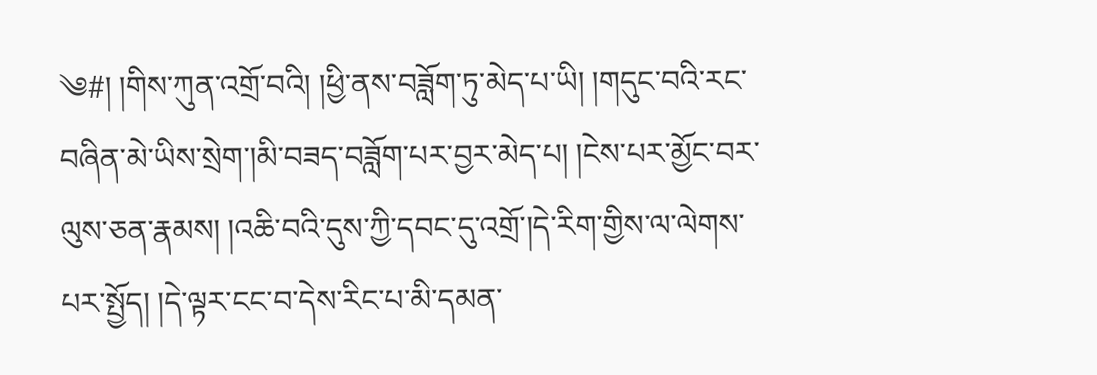༄#། །གིས་ཀུན་འགྲོ་བའི། །ཕྱི་ནས་བཟློག་ཏུ་མེད་པ་ཡི། །གདུང་བའི་རང་བཞིན་མེ་ཡིས་སྲེག་།མི་བཟད་བཟློག་པར་བྱར་མེད་པ། །ངེས་པར་མྱོང་བར་ལུས་ཅན་རྣམས། །འཆི་བའི་དུས་ཀྱི་དབང་དུ་འགྲོ་།དེ་རིག་གྱིས་ལ་ལེགས་པར་སྤྱོད། །དེ་ལྟར་ངང་བ་དེས་རིང་པ་མི་དམན་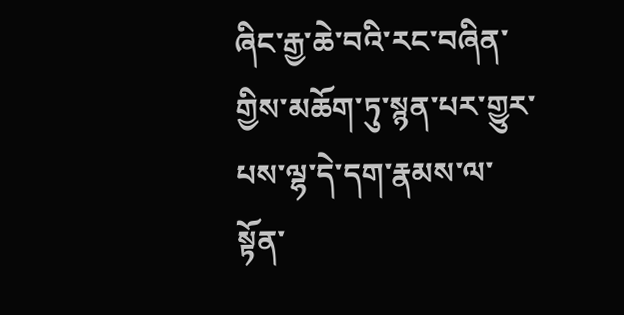ཞིང་རྒྱ་ཆེ་བའི་རང་བཞིན་གྱིས་མཆོག་ཏུ་སྙན་པར་གྱུར་པས་ལྷ་དེ་དག་རྣམས་ལ་སྟོན་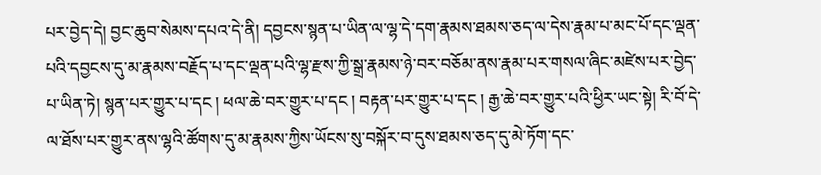པར་བྱེད་དེ། བྱང་ཆུབ་སེམས་དཔའ་དེ་ནི། དབྱངས་སྙན་པ་ཡིན་ལ་ལྷ་དེ་དག་རྣམས་ཐམས་ཅད་ལ་དེས་རྣམ་པ་མང་པོ་དང་ལྡན་པའི་དབྱངས་དུ་མ་རྣམས་བརྗོད་པ་དང་ལྡན་པའི་ལྷ་རྫས་ཀྱི་སྒྲ་རྣམས་ཉེ་བར་བཅོམ་ནས་རྣམ་པར་གསལ་ཞིང་མཛེས་པར་བྱེད་པ་ཡིན་ཏེ། སྙན་པར་གྱུར་པ་དང ། ཕལ་ཆེ་བར་གྱུར་པ་དང ། བརྟན་པར་གྱུར་པ་དང ། རྒྱ་ཆེ་བར་གྱུར་པའི་ཕྱིར་ཡང་སྟེ། རི་བོ་དེ་ལ་ཐོས་པར་གྱུར་ནས་ལྷའི་ཚོགས་དུ་མ་རྣམས་ཀྱིས་ཡོངས་སུ་བསྐོར་བ་དུས་ཐམས་ཅད་དུ་མེ་ཏོག་དང་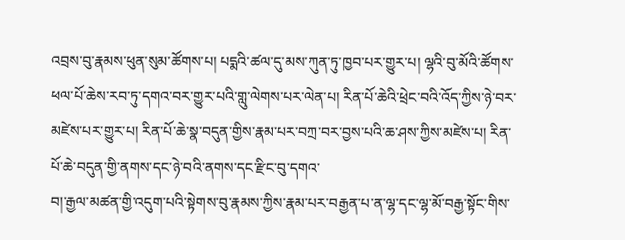འབྲས་བུ་རྣམས་ཕུན་སུམ་ཚོགས་པ། པདྨའི་ཚལ་དུ་མས་ཀུན་ཏུ་ཁྱབ་པར་གྱུར་པ། ལྷའི་བུ་མོའི་ཚོགས་ཕལ་པོ་ཆེས་རབ་ཏུ་དགའ་བར་གྱུར་པའི་གླུ་ལེགས་པར་ལེན་པ། རིན་པོ་ཆེའི་ཕྲེང་བའི་འོད་ཀྱིས་ཉེ་བར་མཛེས་པར་གྱུར་པ། རིན་པོ་ཆེ་སྣ་བདུན་གྱིས་རྣམ་པར་བཀྲ་བར་བྱས་པའི་ཆ་ཤས་ཀྱིས་མཛེས་པ། རིན་པོ་ཆེ་བདུན་གྱི་ནགས་དང་ཉེ་བའི་ནགས་དང་རྫིང་བུ་དགའ་
བ།་རྒྱལ་མཚན་གྱི་འདུག་པའི་སྟེགས་བུ་རྣམས་ཀྱིས་རྣམ་པར་བརྒྱན་པ་ན་ལྷ་དང་ལྷ་མོ་བརྒྱ་སྟོང་གིས་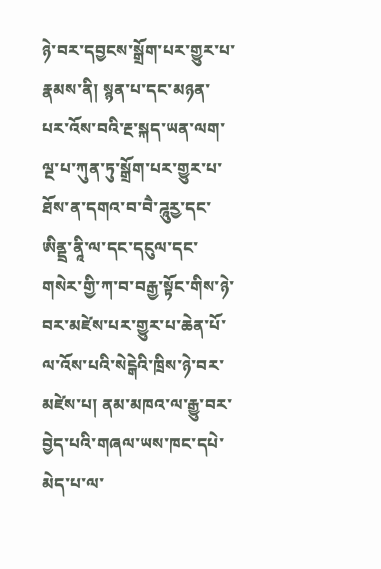ཉེ་བར་དབྱངས་སྒྲོག་པར་གྱུར་པ་རྣམས་ནི། སྙན་པ་དང་མཉན་པར་འོས་བའི་རྔ་སྐད་ཡན་ལག་ལྔ་པ་ཀུན་ཏུ་སྒྲོག་པར་གྱུར་པ་ཐོས་ན་དགའ་བ་བཻ་ཌཱུརྱ་དང་ཨིནྡྲ་ནཱི་ལ་དང་དངུལ་དང་གསེར་གྱི་ཀ་བ་བརྒྱ་སྟོང་གིས་ཉེ་བར་མཛེས་པར་གྱུར་པ་ཆེན་པོ་ལ་འོས་པའི་སེངྒེའི་ཁྲིས་ཉེ་བར་མཛེས་པ། ནམ་མཁའ་ལ་རྒྱུ་བར་བྱེད་པའི་གཞལ་ཡས་ཁང་དཔེ་མེད་པ་ལ་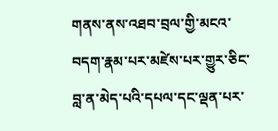གནས་ནས་འཐབ་བྲལ་གྱི་མངའ་བདག་རྣམ་པར་མཛེས་པར་གྱུར་ཅིང་བླ་ན་མེད་པའི་དཔལ་དང་ལྡན་པར་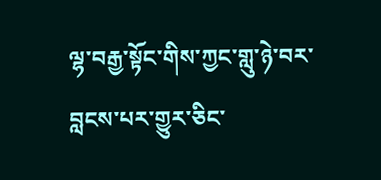ལྷ་བརྒྱ་སྟོང་གིས་ཀྱང་གླུ་ཉེ་བར་བླངས་པར་གྱུར་ཅིང་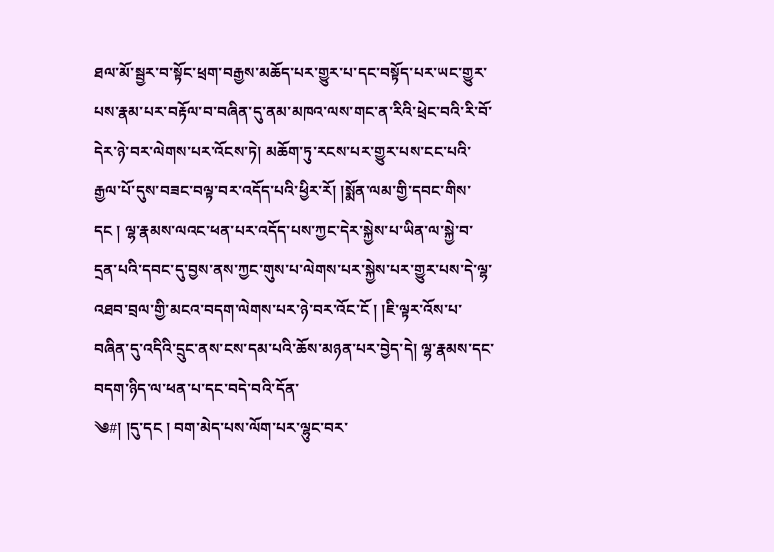ཐལ་མོ་སྦྱར་བ་སྟོང་ཕྲག་བརྒྱས་མཆོད་པར་གྱུར་པ་དང་བསྟོད་པར་ཡང་གྱུར་པས་རྣམ་པར་བརྟོལ་བ་བཞིན་དུ་ནམ་མཁའ་ལས་གང་ན་རིའི་ཕྲེང་བའི་རི་བོ་དེར་ཉེ་བར་ལེགས་པར་འོངས་ཏེ། མཆོག་ཏུ་རངས་པར་གྱུར་པས་ངང་པའི་རྒྱལ་པོ་དུས་བཟང་བལྟ་བར་འདོད་པའི་ཕྱིར་རོ། །སྨོན་ལམ་གྱི་དབང་གིས་དང ། ལྷ་རྣམས་ལའང་ཕན་པར་འདོད་པས་ཀྱང་དེར་སྐྱེས་པ་ཡིན་ལ་སྐྱེ་བ་དྲན་པའི་དབང་དུ་བྱས་ནས་ཀྱང་གུས་པ་ལེགས་པར་སྐྱེས་པར་གྱུར་པས་དེ་ལྷ་འཐབ་བྲལ་གྱི་མངའ་བདག་ལེགས་པར་ཉེ་བར་འོང་ངོ ། །ཇི་ལྟར་འོས་པ་བཞིན་དུ་འདིའི་དྲུང་ནས་ངས་དམ་པའི་ཆོས་མཉན་པར་བྱེད་དེ། ལྷ་རྣམས་དང་བདག་ཉིད་ལ་ཕན་པ་དང་བདེ་བའི་དོན་
༄#། །དུ་དང ། བག་མེད་པས་ལོག་པར་ལྷུང་བར་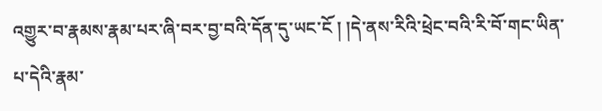འགྱུར་བ་རྣམས་རྣམ་པར་ཞི་བར་བྱ་བའི་དོན་དུ་ཡང་ངོ ། །དེ་ནས་རིའི་ཕྲེང་བའི་རི་བོ་གང་ཡིན་པ་དེའི་རྣམ་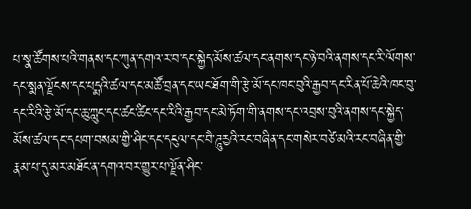པ་སྣ་ཚོགས་པའི་གནས་དང་ཀུན་དགའ་ར་བ་དང་སྐྱེད་མོས་ཚལ་དང་ནགས་དང་ཉེ་བའི་ནགས་དང་རི་ལོགས་དང་སྨན་ལྗོངས་དང་པདྨའི་ཚལ་དང་མཚོ་བྲན་དང་ཡང་ཐོག་གི་རྩེ་མོ་དང་ཁང་བུའི་རྒྱབ་དང་རིན་པོ་ཆེའི་ཁང་བུ་དང་རིའི་རྩེ་མོ་དང་ཆུ་ཀླུང་དང་ཚང་ཚིང་དང་རིའི་རྒྱབ་དང་མེ་ཏོག་གི་ནགས་དང་འབྲས་བུའི་ནགས་དང་སྐྱེད་མོས་ཚལ་དང་དཔག་བསམ་གྱི་ཤིང་དང་དངུལ་དང་བཻ་ཌཱུརྱའི་རང་བཞིན་དང་གསེར་བཙེ་མའི་རང་བཞིན་གྱི་རྣམ་པ་དུ་མར་མཐོང་ན་དགའ་བར་གྱུར་པ་ལྗོན་ཤིང་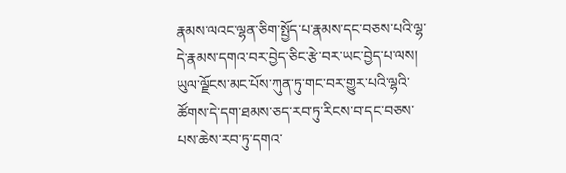རྣམས་ལའང་ལྷན་ཅིག་སྤྱོད་པ་རྣམས་དང་བཅས་པའི་ལྷ་དེ་རྣམས་དགའ་བར་བྱེད་ཅིང་རྩེ་བར་ཡང་བྱེད་པ་ལས། ཡུལ་ལྗོངས་མང་པོས་ཀུན་ཏུ་གང་བར་གྱུར་པའི་ལྷའི་ཚོགས་དེ་དག་ཐམས་ཅད་རབ་ཏུ་རིངས་བ་དང་བཅས་པས་ཆེས་རབ་ཏུ་དགའ་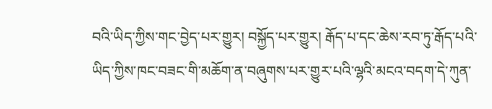བའི་ཡིད་ཀྱིས་གང་བྱེད་པར་གྱུར། བསྐྱོད་པར་གྱུར། རྒོད་པ་དང་ཆེས་རབ་ཏུ་རྒོད་པའི་ཡིད་ཀྱིས་ཁང་བཟང་གི་མཆོག་ན་བཞུགས་པར་གྱུར་པའི་ལྷའི་མངའ་བདག་དེ་ཀུན་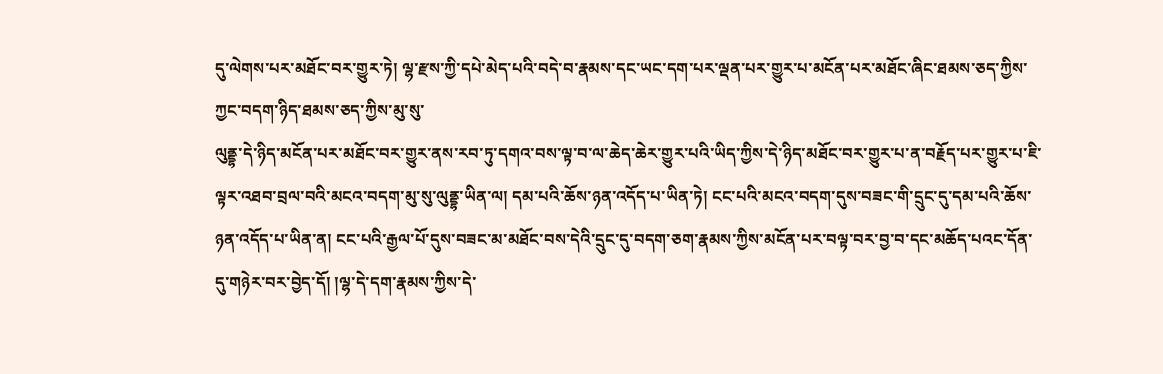དུ་ལེགས་པར་མཐོང་བར་གྱུར་ཏེ། ལྷ་རྫས་ཀྱི་དཔེ་མེད་པའི་བདེ་བ་རྣམས་དང་ཡང་དག་པར་ལྡན་པར་གྱུར་པ་མངོན་པར་མཐོང་ཞིང་ཐམས་ཅད་ཀྱིས་ཀྱང་བདག་ཉིད་ཐམས་ཅད་ཀྱིས་མུ་སུ་
ལུནྡྷ་དེ་ཉིད་མངོན་པར་མཐོང་བར་གྱུར་ནས་རབ་ཏུ་དགའ་བས་ལྟ་བ་ལ་ཆེད་ཆེར་གྱུར་པའི་ཡིད་ཀྱིས་དེ་ཉིད་མཐོང་བར་གྱུར་པ་ན་བརྗོད་པར་གྱུར་པ་ཇི་ལྟར་འཐབ་བྲལ་བའི་མངའ་བདག་མུ་སུ་ལུནྡྷ་ཡིན་ལ། དམ་པའི་ཆོས་ཉན་འདོད་པ་ཡིན་ཏེ། ངང་པའི་མངའ་བདག་དུས་བཟང་གི་དྲུང་དུ་དམ་པའི་ཆོས་ཉན་འདོད་པ་ཡིན་ན། ངང་པའི་རྒྱལ་པོ་དུས་བཟང་མ་མཐོང་བས་དེའི་དྲུང་དུ་བདག་ཅག་རྣམས་ཀྱིས་མངོན་པར་བལྟ་བར་བྱ་བ་དང་མཆོད་པའང་དོན་དུ་གཉེར་བར་བྱེད་དོ། །ལྷ་དེ་དག་རྣམས་ཀྱིས་དེ་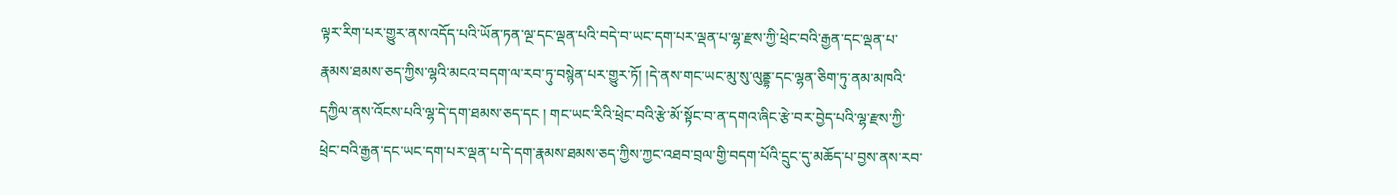ལྟར་རིག་པར་གྱུར་ནས་འདོད་པའི་ཡོན་ཏན་ལྔ་དང་ལྡན་པའི་བདེ་བ་ཡང་དག་པར་ལྡན་པ་ལྷ་རྫས་ཀྱི་ཕྲེང་བའི་རྒྱན་དང་ལྡན་པ་རྣམས་ཐམས་ཅད་ཀྱིས་ལྷའི་མངའ་བདག་ལ་རབ་ཏུ་བསྙེན་པར་གྱུར་ཏོ། །དེ་ནས་གང་ཡང་མུ་སུ་ལུནྡྷ་དང་ལྷན་ཅིག་ཏུ་ནམ་མཁའི་དཀྱིལ་ནས་འོངས་པའི་ལྷ་དེ་དག་ཐམས་ཅད་དང ། གང་ཡང་རིའི་ཕྲེང་བའི་རྩེ་མོ་སྟོང་བ་ན་དགའ་ཞིང་རྩེ་བར་བྱེད་པའི་ལྷ་རྫས་ཀྱི་ཕྲེང་བའི་རྒྱན་དང་ཡང་དག་པར་ལྡན་པ་དེ་དག་རྣམས་ཐམས་ཅད་ཀྱིས་ཀྱང་འཐབ་བྲལ་གྱི་བདག་པོའི་དྲུང་དུ་མཆོད་པ་བྱས་ནས་རབ་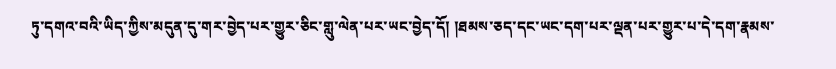ཏུ་དགའ་བའི་ཡིད་ཀྱིས་མདུན་དུ་གར་བྱེད་པར་གྱུར་ཅིང་གླུ་ལེན་པར་ཡང་བྱེད་དོ། །ཐམས་ཅད་དང་ཡང་དག་པར་ལྡན་པར་གྱུར་པ་དེ་དག་རྣམས་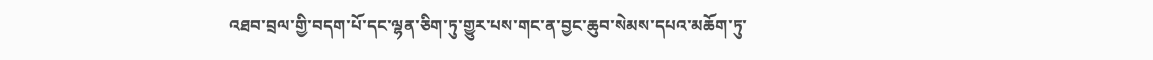འཐབ་བྲལ་གྱི་བདག་པོ་དང་ལྷན་ཅིག་ཏུ་གྱུར་པས་གང་ན་བྱང་ཆུབ་སེམས་དཔའ་མཆོག་ཏུ་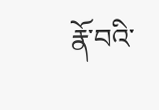རྣོ་བའི་